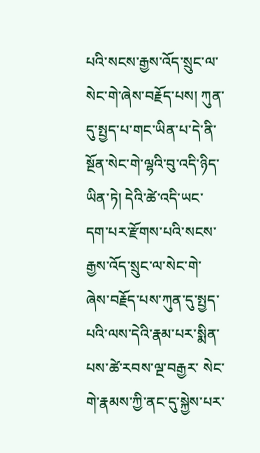པའི་སངས་རྒྱས་འོད་སྲུང་ལ་སེང་གེ་ཞེས་བརྗོད་པས། ཀུན་དུ་སྤྱད་པ་གང་ཡིན་པ་དེ་ནི་སྔོན་སེང་གེ་ལྷའི་བུ་འདི་ཉིད་ཡིན་ཏེ། དེའི་ཚེ་འདི་ཡང་དག་པར་རྫོགས་པའི་སངས་རྒྱས་འོད་སྲུང་ལ་སེང་གེ་ཞེས་བརྗོད་པས་ཀུན་དུ་སྤྱད་པའི་ལས་དེའི་རྣམ་པར་སྨིན་པས་ཚེ་རབས་ལྔ་བརྒྱར་ སེང་གེ་རྣམས་ཀྱི་ནང་དུ་སྐྱེས་པར་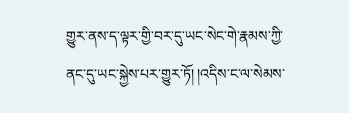གྱུར་ནས་ད་ལྟར་གྱི་བར་དུ་ཡང་སེང་གེ་རྣམས་ཀྱི་ནང་དུ་ཡང་སྐྱེས་པར་གྱུར་ཏོ། །འདིས་ང་ལ་སེམས་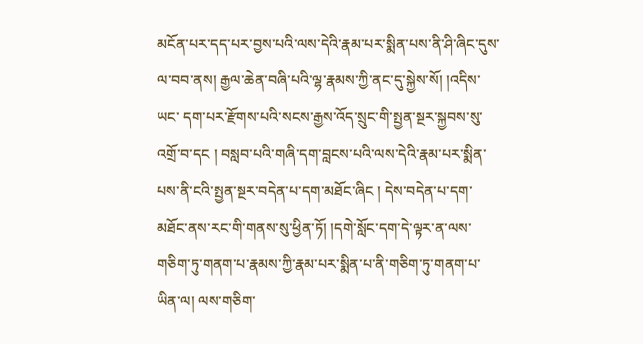མངོན་པར་དད་པར་བྱས་པའི་ལས་དེའི་རྣམ་པར་སྨིན་པས་ནི་ཤི་ཞིང་དུས་ལ་བབ་ནས། རྒྱལ་ཆེན་བཞི་པའི་ལྷ་རྣམས་ཀྱི་ནང་དུ་སྐྱེས་སོ། །འདིས་ཡང་ དག་པར་རྫོགས་པའི་སངས་རྒྱས་འོད་སྲུང་གི་སྤྱན་སྔར་སྐྱབས་སུ་འགྲོ་བ་དང ། བསླབ་པའི་གཞི་དག་བླངས་པའི་ལས་དེའི་རྣམ་པར་སྨིན་པས་ནི་ངའི་སྤྱན་སྔར་བདེན་པ་དག་མཐོང་ཞིང ། དེས་བདེན་པ་དག་མཐོང་ནས་རང་གི་གནས་སུ་ཕྱིན་ཏོ། །དགེ་སློང་དག་དེ་ལྟར་ན་ལས་ གཅིག་ཏུ་གནག་པ་རྣམས་ཀྱི་རྣམ་པར་སྨིན་པ་ནི་གཅིག་ཏུ་གནག་པ་ཡིན་ལ། ལས་གཅིག་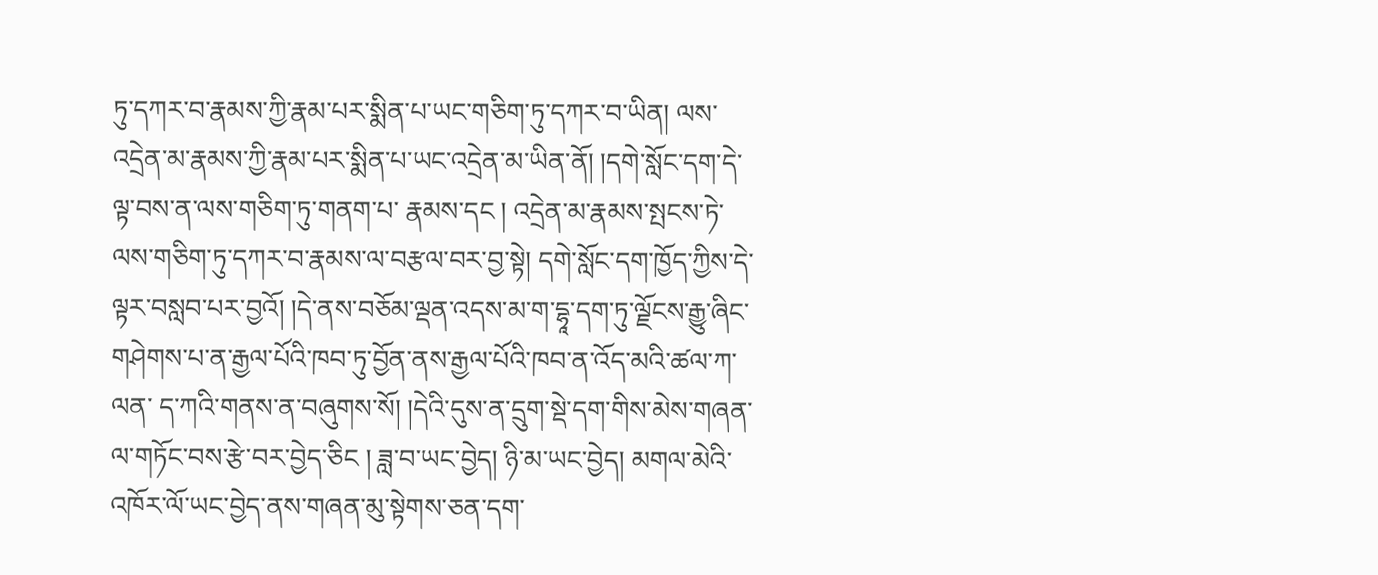ཏུ་དཀར་བ་རྣམས་ཀྱི་རྣམ་པར་སྨིན་པ་ཡང་གཅིག་ཏུ་དཀར་བ་ཡིན། ལས་འདྲེན་མ་རྣམས་ཀྱི་རྣམ་པར་སྨིན་པ་ཡང་འདྲེན་མ་ཡིན་ནོ། །དགེ་སློང་དག་དེ་ལྟ་བས་ན་ལས་གཅིག་ཏུ་གནག་པ་ རྣམས་དང ། འདྲེན་མ་རྣམས་སྤངས་ཏེ་ལས་གཅིག་ཏུ་དཀར་བ་རྣམས་ལ་བརྩལ་བར་བྱ་སྟེ། དགེ་སློང་དག་ཁྱོད་ཀྱིས་དེ་ལྟར་བསླབ་པར་བྱའོ། །དེ་ནས་བཅོམ་ལྡན་འདས་མ་ག་དྷཱ་དག་ཏུ་ལྗོངས་རྒྱུ་ཞིང་གཤེགས་པ་ན་རྒྱལ་པོའི་ཁབ་ཏུ་བྱོན་ནས་རྒྱལ་པོའི་ཁབ་ན་འོད་མའི་ཚལ་ཀ་ལན་ ད་ཀའི་གནས་ན་བཞུགས་སོ། །དེའི་དུས་ན་དྲུག་སྡེ་དག་གིས་མེས་གཞན་ལ་གཏོང་བས་རྩེ་བར་བྱེད་ཅིང ། ཟླ་བ་ཡང་བྱེད། ཉི་མ་ཡང་བྱེད། མགལ་མེའི་འཁོར་ལོ་ཡང་བྱེད་ནས་གཞན་མུ་སྟེགས་ཅན་དག་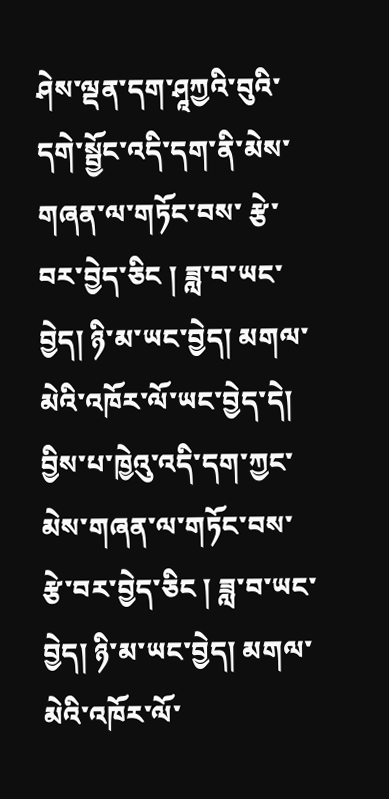ཤེས་ལྡན་དག་ཤཱཀྱའི་བུའི་དགེ་སྦྱོང་འདི་དག་ནི་མེས་གཞན་ལ་གཏོང་བས་ རྩེ་བར་བྱེད་ཅིང ། ཟླ་བ་ཡང་བྱེད། ཉི་མ་ཡང་བྱེད། མགལ་མེའི་འཁོར་ལོ་ཡང་བྱེད་དེ། བྱིས་པ་ཁྱེའུ་འདི་དག་ཀྱང་མེས་གཞན་ལ་གཏོང་བས་རྩེ་བར་བྱེད་ཅིང ། ཟླ་བ་ཡང་བྱེད། ཉི་མ་ཡང་བྱེད། མགལ་མེའི་འཁོར་ལོ་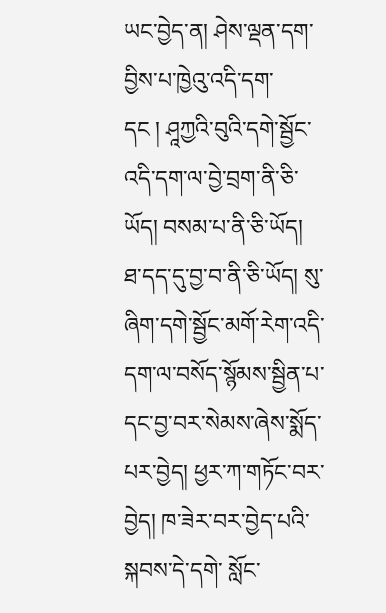ཡང་བྱེད་ན། ཤེས་ལྡན་དག་བྱིས་པ་ཁྱེའུ་འདི་དག་
དང ། ཤཱཀྱའི་བུའི་དགེ་སྦྱོང་འདི་དག་ལ་བྱེ་བྲག་ནི་ཅི་ཡོད། བསམ་པ་ནི་ཅི་ཡོད། ཐ་དད་དུ་བྱ་བ་ནི་ཅི་ཡོད། སུ་ཞིག་དགེ་སྦྱོང་མགོ་རེག་འདི་དག་ལ་བསོད་སྙོམས་སྦྱིན་པ་དང་བྱ་བར་སེམས་ཞེས་སྨོད་པར་བྱེད། ཕྱར་ཀ་གཏོང་བར་བྱེད། ཁ་ཟེར་བར་བྱེད་པའི་སྐབས་དེ་དགེ་ སློང་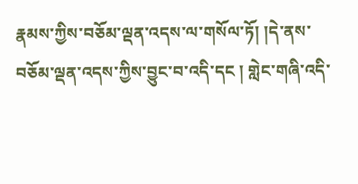རྣམས་ཀྱིས་བཅོམ་ལྡན་འདས་ལ་གསོལ་ཏོ། །དེ་ནས་བཅོམ་ལྡན་འདས་ཀྱིས་བྱུང་བ་འདི་དང ། གླེང་གཞི་འདི་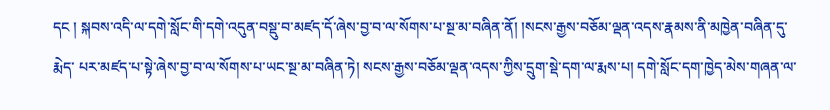དང ། སྐབས་འདི་ལ་དགེ་སློང་གི་དགེ་འདུན་བསྡུ་བ་མཛད་དོ་ཞེས་བྱ་བ་ལ་སོགས་པ་སྔ་མ་བཞིན་ནོ། །སངས་རྒྱས་བཅོམ་ལྡན་འདས་རྣམས་ནི་མཁྱེན་བཞིན་དུ་རྨེད་ པར་མཛད་པ་སྟེ་ཞེས་བྱ་བ་ལ་སོགས་པ་ཡང་སྔ་མ་བཞིན་ཏེ། སངས་རྒྱས་བཅོམ་ལྡན་འདས་ཀྱིས་དྲུག་སྡེ་དག་ལ་རྨས་པ། དགེ་སློང་དག་ཁྱེད་མེས་གཞན་ལ་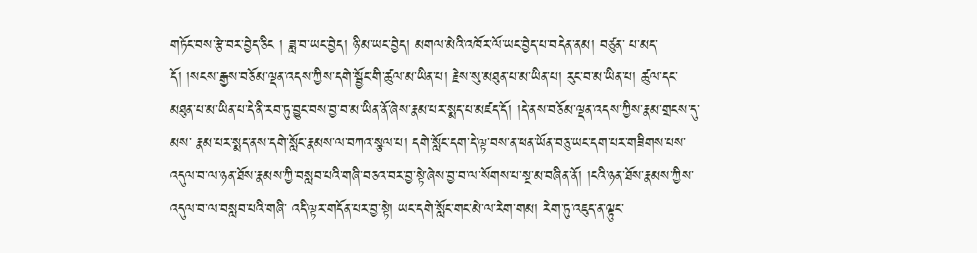གཏོང་བས་རྩེ་བར་བྱེད་ཅིང ། ཟླ་བ་ཡང་བྱེད། ཉི་མ་ཡང་བྱེད། མགལ་མེའི་འཁོར་ལོ་ཡང་བྱེད་པ་བདེན་ནམ། བཙུན་ པ་མད་དོ། །སངས་རྒྱས་བཅོམ་ལྡན་འདས་ཀྱིས་དགེ་སྦྱོང་གི་ཚུལ་མ་ཡིན་པ། རྗེས་སུ་མཐུན་པ་མ་ཡིན་པ། རུང་བ་མ་ཡིན་པ། ཚུལ་དང་མཐུན་པ་མ་ཡིན་པ་དེ་ནི་རབ་ཏུ་བྱུང་བས་བྱ་བ་མ་ཡིན་ནོ་ཞེས་རྣམ་པར་སྨད་པ་མཛད་དོ། །དེ་ནས་བཅོམ་ལྡན་འདས་ཀྱིས་རྣམ་གྲངས་དུ་མས་ རྣམ་པར་སྨད་ནས་དགེ་སློང་རྣམས་ལ་བཀའ་སྩལ་པ། དགེ་སློང་དག་དེ་ལྟ་བས་ན་ཕན་ཡོན་བཅུ་ཡང་དག་པར་གཟིགས་པས་འདུལ་བ་ལ་ཉན་ཐོས་རྣམས་ཀྱི་བསླབ་པའི་གཞི་བཅའ་བར་བྱ་སྟེ་ཞེས་བྱ་བ་ལ་སོགས་པ་སྔ་མ་བཞིན་ནོ། །ངའི་ཉན་ཐོས་རྣམས་ཀྱིས་འདུལ་བ་ལ་བསླབ་པའི་གཞི་ འདི་ལྟར་གདོན་པར་བྱ་སྟེ། ཡང་དགེ་སློང་གང་མེ་ལ་རེག་གམ། རེག་ཏུ་འཇུད་ན་ལྟུང་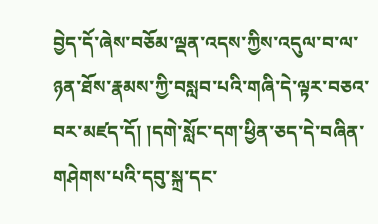བྱེད་དོ་ཞེས་བཅོམ་ལྡན་འདས་ཀྱིས་འདུལ་བ་ལ་ཉན་ཐོས་རྣམས་ཀྱི་བསླབ་པའི་གཞི་དེ་ལྟར་བཅའ་བར་མཛད་དོ། །དགེ་སློང་དག་ཕྱིན་ཅད་དེ་བཞིན་གཤེགས་པའི་དབུ་སྐྲ་དང་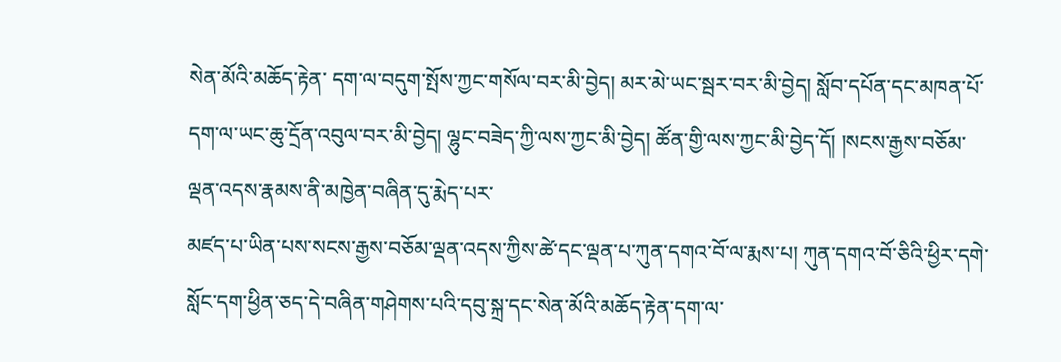སེན་མོའི་མཆོད་རྟེན་ དག་ལ་བདུག་སྤོས་ཀྱང་གསོལ་བར་མི་བྱེད། མར་མེ་ཡང་སྦར་བར་མི་བྱེད། སློབ་དཔོན་དང་མཁན་པོ་དག་ལ་ཡང་ཆུ་དྲོན་འབུལ་བར་མི་བྱེད། ལྷུང་བཟེད་ཀྱི་ལས་ཀྱང་མི་བྱེད། ཚོན་གྱི་ལས་ཀྱང་མི་བྱེད་དོ། །སངས་རྒྱས་བཅོམ་ལྡན་འདས་རྣམས་ནི་མཁྱེན་བཞིན་དུ་རྨེད་པར་
མཛད་པ་ཡིན་པས་སངས་རྒྱས་བཅོམ་ལྡན་འདས་ཀྱིས་ཚེ་དང་ལྡན་པ་ཀུན་དགའ་བོ་ལ་རྨས་པ། ཀུན་དགའ་བོ་ཅིའི་ཕྱིར་དགེ་སློང་དག་ཕྱིན་ཅད་དེ་བཞིན་གཤེགས་པའི་དབུ་སྐྲ་དང་སེན་མོའི་མཆོད་རྟེན་དག་ལ་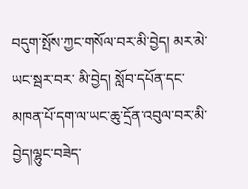བདུག་སྤོས་ཀྱང་གསོལ་བར་མི་བྱེད། མར་མེ་ཡང་སྦར་བར་ མི་བྱེད། སློབ་དཔོན་དང་མཁན་པོ་དག་ལ་ཡང་ཆུ་དྲོན་འབུལ་བར་མི་བྱེད།ལྷུང་བཟེད་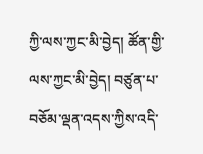ཀྱི་ལས་ཀྱང་མི་བྱེད། ཚོན་གྱི་ལས་ཀྱང་མི་བྱེད། བཙུན་པ་བཅོམ་ལྡན་འདས་ཀྱིས་འདི་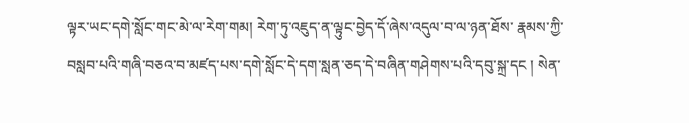ལྟར་ཡང་དགེ་སློང་གང་མེ་ལ་རེག་གམ། རེག་ཏུ་འཇུད་ན་ལྟུང་བྱེད་དོ་ཞེས་འདུལ་བ་ལ་ཉན་ཐོས་ རྣམས་ཀྱི་བསླབ་པའི་གཞི་བཅའ་བ་མཛད་པས་དགེ་སློང་དེ་དག་སླན་ཅད་དེ་བཞིན་གཤེགས་པའི་དབུ་སྐྲ་དང ། སེན་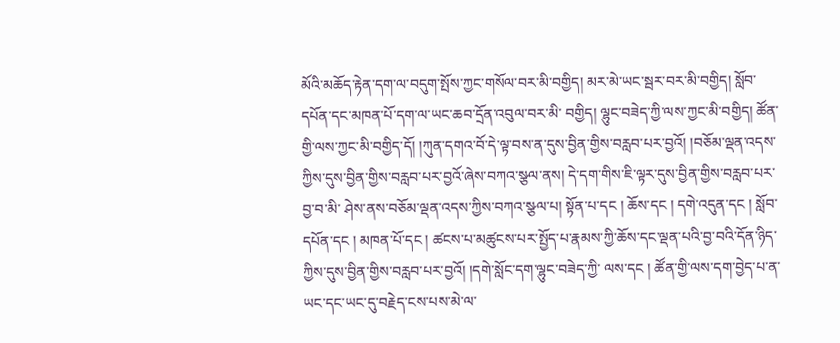མོའི་མཆོད་རྟེན་དག་ལ་བདུག་སྤོས་ཀྱང་གསོལ་བར་མི་བགྱིད། མར་མེ་ཡང་སྦར་བར་མི་བགྱིད། སློབ་དཔོན་དང་མཁན་པོ་དག་ལ་ཡང་ཆབ་དྲོན་འབུལ་བར་མི་ བགྱིད། ལྷུང་བཟེད་ཀྱི་ལས་ཀྱང་མི་བགྱིད། ཚོན་གྱི་ལས་ཀྱང་མི་བགྱིད་དོ། །ཀུན་དགའ་བོ་དེ་ལྟ་བས་ན་དུས་བྱིན་གྱིས་བརླབ་པར་བྱའོ། །བཅོམ་ལྡན་འདས་ཀྱིས་དུས་བྱིན་གྱིས་བརླབ་པར་བྱའོ་ཞེས་བཀའ་སྩལ་ནས། དེ་དག་གིས་ཇི་ལྟར་དུས་བྱིན་གྱིས་བརླབ་པར་བྱ་བ་མི་ ཤེས་ནས་བཅོམ་ལྡན་འདས་ཀྱིས་བཀའ་སྩལ་པ། སྟོན་པ་དང ། ཆོས་དང ། དགེ་འདུན་དང ། སློབ་དཔོན་དང ། མཁན་པོ་དང ། ཚངས་པ་མཚུངས་པར་སྤྱོད་པ་རྣམས་ཀྱི་ཆོས་དང་ལྡན་པའི་བྱ་བའི་དོན་ཉིད་ཀྱིས་དུས་བྱིན་གྱིས་བརླབ་པར་བྱའོ། །དགེ་སློང་དག་ལྷུང་བཟེད་ཀྱི་ ལས་དང ། ཚོན་གྱི་ལས་དག་བྱེད་པ་ན་ཡང་དང་ཡང་དུ་བརྗེད་ངས་པས་མེ་ལ་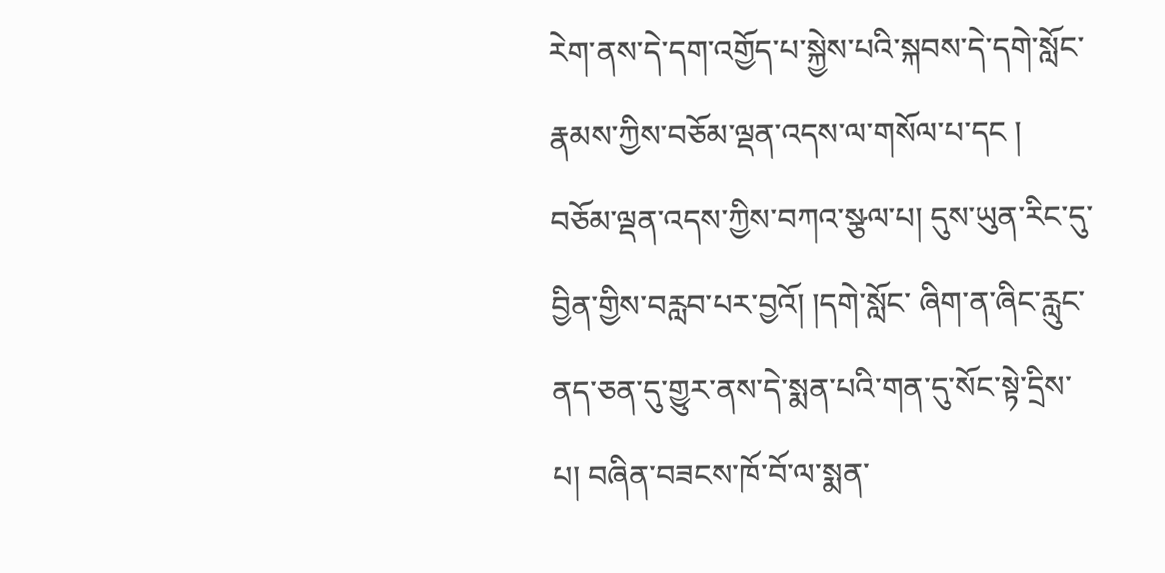རེག་ནས་དེ་དག་འགྱོད་པ་སྐྱེས་པའི་སྐབས་དེ་དགེ་སློང་རྣམས་ཀྱིས་བཅོམ་ལྡན་འདས་ལ་གསོལ་པ་དང ། བཅོམ་ལྡན་འདས་ཀྱིས་བཀའ་སྩལ་པ། དུས་ཡུན་རིང་དུ་བྱིན་གྱིས་བརླབ་པར་བྱའོ། །དགེ་སློང་ ཞིག་ན་ཞིང་རླུང་ནད་ཅན་དུ་གྱུར་ནས་དེ་སྨན་པའི་གན་དུ་སོང་སྟེ་དྲིས་པ། བཞིན་བཟངས་ཁོ་བོ་ལ་སྨན་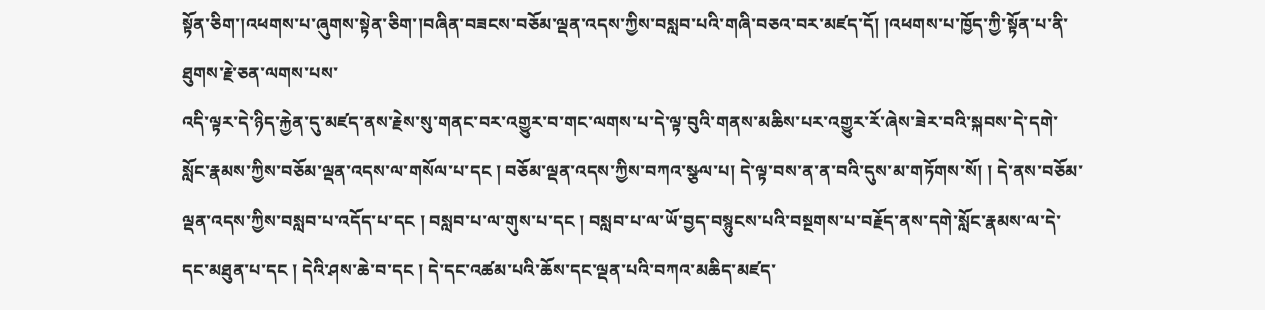སྟོན་ཅིག་།འཕགས་པ་ཞུགས་སྟེན་ཅིག་།བཞིན་བཟངས་བཅོམ་ལྡན་འདས་ཀྱིས་བསླབ་པའི་གཞི་བཅའ་བར་མཛད་དོ། །འཕགས་པ་ཁྱོད་ཀྱི་སྟོན་པ་ནི་ཐུགས་རྗེ་ཅན་ལགས་པས་
འདི་ལྟར་དེ་ཉིད་རྐྱེན་དུ་མཛད་ནས་རྗེས་སུ་གནང་བར་འགྱུར་བ་གང་ལགས་པ་དེ་ལྟ་བུའི་གནས་མཆིས་པར་འགྱུར་རོ་ཞེས་ཟེར་བའི་སྐབས་དེ་དགེ་སློང་རྣམས་ཀྱིས་བཅོམ་ལྡན་འདས་ལ་གསོལ་པ་དང ། བཅོམ་ལྡན་འདས་ཀྱིས་བཀའ་སྩལ་པ། དེ་ལྟ་བས་ན་ན་བའི་དུས་མ་གཏོགས་སོ། ། དེ་ནས་བཅོམ་ལྡན་འདས་ཀྱིས་བསླབ་པ་འདོད་པ་དང ། བསླབ་པ་ལ་གུས་པ་དང ། བསླབ་པ་ལ་ཡོ་བྱད་བསྙུངས་པའི་བསྔགས་པ་བརྗོད་ནས་དགེ་སློང་རྣམས་ལ་དེ་དང་མཐུན་པ་དང ། དེའི་ཤས་ཆེ་བ་དང ། དེ་དང་འཚམ་པའི་ཆོས་དང་ལྡན་པའི་བཀའ་མཆིད་མཛད་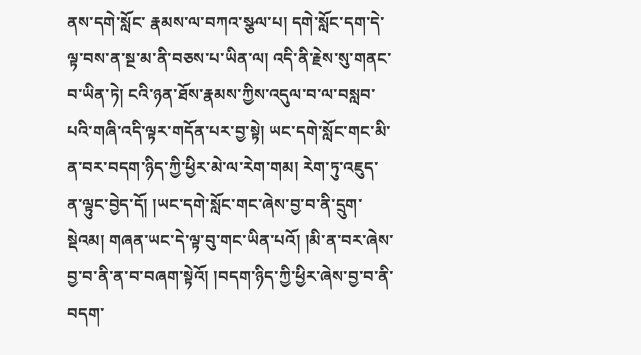ནས་དགེ་སློང་ རྣམས་ལ་བཀའ་སྩལ་པ། དགེ་སློང་དག་དེ་ལྟ་བས་ན་སྔ་མ་ནི་བཅས་པ་ཡིན་ལ། འདི་ནི་རྗེས་སུ་གནང་བ་ཡིན་ཏེ། ངའི་ཉན་ཐོས་རྣམས་ཀྱིས་འདུལ་བ་ལ་བསླབ་པའི་གཞི་འདི་ལྟར་གདོན་པར་བྱ་སྟེ། ཡང་དགེ་སློང་གང་མི་ན་བར་བདག་ཉིད་ཀྱི་ཕྱིར་མེ་ལ་རེག་གམ། རེག་ཏུ་འཇུད་ ན་ལྟུང་བྱེད་དོ། །ཡང་དགེ་སློང་གང་ཞེས་བྱ་བ་ནི་དྲུག་སྡེའམ། གཞན་ཡང་དེ་ལྟ་བུ་གང་ཡིན་པའོ། །མི་ན་བར་ཞེས་བྱ་བ་ནི་ན་བ་བཞག་སྟེའོ། །བདག་ཉིད་ཀྱི་ཕྱིར་ཞེས་བྱ་བ་ནི་བདག་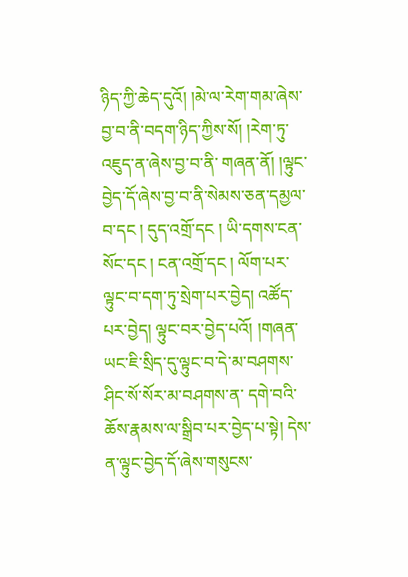ཉིད་ཀྱི་ཆེད་དུའོ། །མེ་ལ་རེག་གམ་ཞེས་བྱ་བ་ནི་བདག་ཉིད་ཀྱིས་སོ། །རེག་ཏུ་འཇུད་ན་ཞེས་བྱ་བ་ནི་ གཞན་ནོ། །ལྟུང་བྱེད་དོ་ཞེས་བྱ་བ་ནི་སེམས་ཅན་དམྱལ་བ་དང ། དུད་འགྲོ་དང ། ཡི་དགས་ངན་སོང་དང ། ངན་འགྲོ་དང ། ལོག་པར་ལྟུང་བ་དག་ཏུ་སྲེག་པར་བྱེད། འཚོད་པར་བྱེད། ལྟུང་བར་བྱེད་པའོ། །གཞན་ཡང་ཇི་སྲིད་དུ་ལྟུང་བ་དེ་མ་བཤགས་ཤིང་སོ་སོར་མ་བཤགས་ན་ དགེ་བའི་ཆོས་རྣམས་ལ་སྒྲིབ་པར་བྱེད་པ་སྟེ། དེས་ན་ལྟུང་བྱེད་དོ་ཞེས་གསུངས་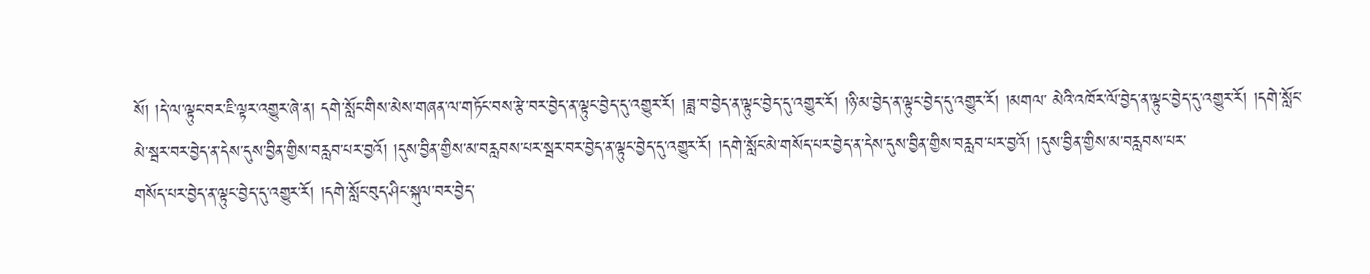སོ། །དེ་ལ་ལྟུང་བར་ཇི་ལྟར་འགྱུར་ཞེ་ན། དགེ་སློང་གིས་མེས་གཞན་ལ་གཏོང་བས་རྩེ་བར་བྱེད་ན་ལྟུང་བྱེད་དུ་འགྱུར་རོ། །ཟླ་བ་བྱེད་ན་ལྟུང་བྱེད་དུ་འགྱུར་རོ། །ཉི་མ་བྱེད་ན་ལྟུང་བྱེད་དུ་འགྱུར་རོ། །མགལ་ མེའི་འཁོར་ལོ་བྱེད་ན་ལྟུང་བྱེད་དུ་འགྱུར་རོ། །དགེ་སློང་མེ་སྦར་བར་བྱེད་ན་དེས་དུས་བྱིན་གྱིས་བརླབ་པར་བྱའོ། །དུས་བྱིན་གྱིས་མ་བརླབས་པར་སྦར་བར་བྱེད་ན་ལྟུང་བྱེད་དུ་འགྱུར་རོ། །དགེ་སློང་མེ་གསོད་པར་བྱེད་ན་དེས་དུས་བྱིན་གྱིས་བརླབ་པར་བྱའོ། །དུས་བྱིན་གྱིས་མ་བརླབས་པར་
གསོད་པར་བྱེད་ན་ལྟུང་བྱེད་དུ་འགྱུར་རོ། །དགེ་སློང་བུད་ཤིང་སྐུལ་བར་བྱེད་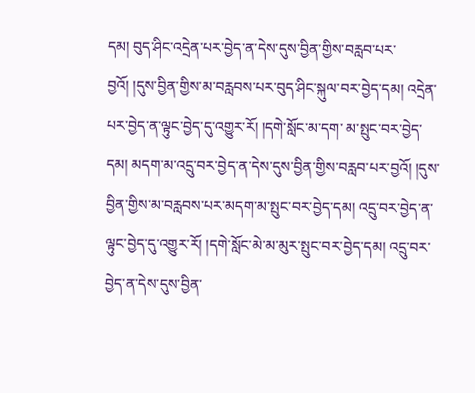དམ། བུད་ཤིང་འདྲེན་པར་བྱེད་ན་དེས་དུས་བྱིན་གྱིས་བརླབ་པར་བྱའོ། །དུས་བྱིན་གྱིས་མ་བརླབས་པར་བུད་ཤིང་སྐུལ་བར་བྱེད་དམ། འདྲེན་པར་བྱེད་ན་ལྟུང་བྱེད་དུ་འགྱུར་རོ། །དགེ་སློང་མ་དག་ མ་སྤུང་བར་བྱེད་དམ། མདག་མ་འདྲུ་བར་བྱེད་ན་དེས་དུས་བྱིན་གྱིས་བརླབ་པར་བྱའོ། །དུས་བྱིན་གྱིས་མ་བརླབས་པར་མདག་མ་སྤུང་བར་བྱེད་དམ། འདྲུ་བར་བྱེད་ན་ལྟུང་བྱེད་དུ་འགྱུར་རོ། །དགེ་སློང་མེ་མ་མུར་སྤུང་བར་བྱེད་དམ། འདྲུ་བར་བྱེད་ན་དེས་དུས་བྱིན་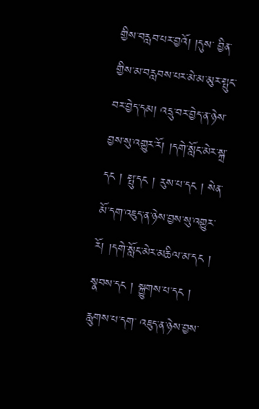གྱིས་བརླབ་པར་བྱའོ། །དུས་ བྱིན་གྱིས་མ་བརླབས་པར་མེ་མ་མུར་སྤུང་བར་བྱེད་དམ། འདྲུ་བར་བྱེད་ན་ཉེས་བྱས་སུ་འགྱུར་རོ། །དགེ་སློང་མེར་སྐྲ་དང ། སྤུ་དང ། རུས་པ་དང ། སེན་མོ་དག་འཇུད་ན་ཉེས་བྱས་སུ་འགྱུར་རོ། །དགེ་སློང་མེར་མཆིལ་མ་དང ། སྣབས་དང ། སྐྱུགས་པ་དང ། རླུགས་པ་དག་ འཇུད་ན་ཉེས་བྱས་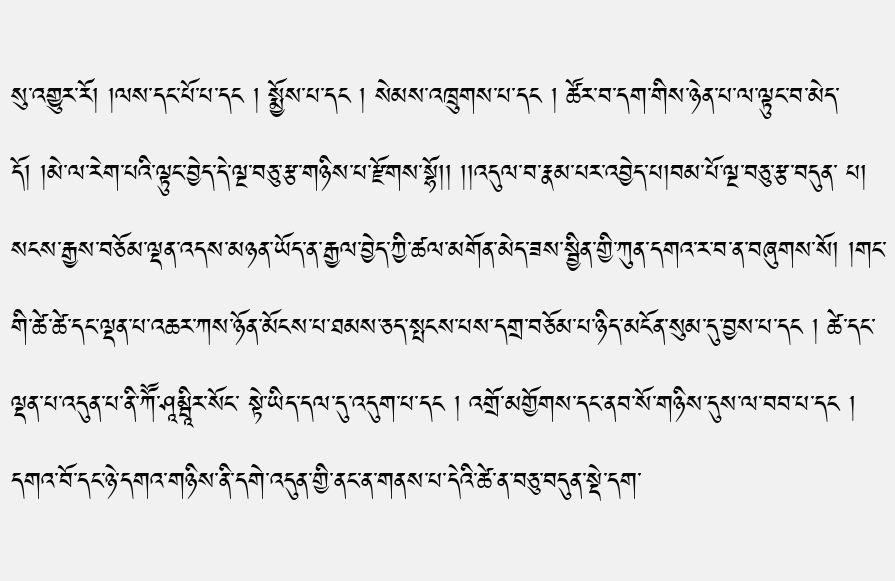སུ་འགྱུར་རོ། །ལས་དང་པོ་པ་དང ། སྨྱོས་པ་དང ། སེམས་འཁྲུགས་པ་དང ། ཚོར་བ་དག་གིས་ཉེན་པ་ལ་ལྟུང་བ་མེད་དོ། །མེ་ལ་རེག་པའི་ལྟུང་བྱེད་དེ་ལྔ་བཅུ་རྩ་གཉིས་པ་རྫོགས་སྷོ།། །།འདུལ་བ་རྣམ་པར་འབྱེད་པ།བམ་པོ་ལྔ་བཅུ་རྩ་བདུན་ པ། སངས་རྒྱས་བཅོམ་ལྡན་འདས་མཉན་ཡོད་ན་རྒྱལ་བྱེད་ཀྱི་ཚལ་མགོན་མེད་ཟས་སྦྱིན་གྱི་ཀུན་དགའ་ར་བ་ན་བཞུགས་སོ། །གང་གི་ཚེ་ཚེ་དང་ལྡན་པ་འཆར་ཀས་ཉོན་མོངས་པ་ཐམས་ཅད་སྤངས་པས་དགྲ་བཅོམ་པ་ཉིད་མངོན་སུམ་དུ་བྱས་པ་དང ། ཚེ་དང་ལྡན་པ་འདུན་པ་ནི་ཀཽ་ཤཱམྦཱིར་སོང་ སྟེ་ཡིད་དལ་དུ་འདུག་པ་དང ། འགྲོ་མགྱོགས་དང་ནབ་སོ་གཉིས་དུས་ལ་བབ་པ་དང ། དགའ་བོ་དང་ཉེ་དགའ་གཉིས་ནི་དགེ་འདུན་གྱི་ནང་ན་གནས་པ་དེའི་ཚེ་ན་བཅུ་བདུན་སྡེ་དག་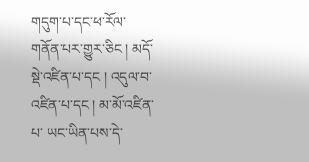གདུག་པ་དང་ཕ་རོལ་གནོན་པར་གྱུར་ཅིང ། མདོ་སྡེ་འཛིན་པ་དང ། འདུལ་བ་འཛིན་པ་དང ། མ་མོ་འཛིན་པ་ ཡང་ཡིན་པས་དེ་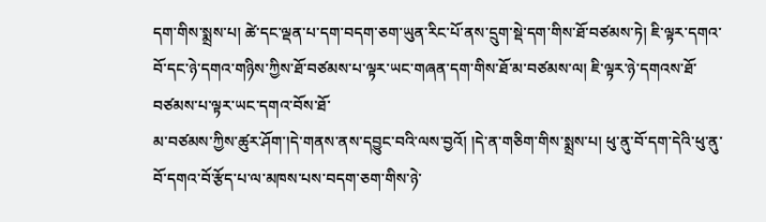དག་གིས་སྨྲས་པ། ཚེ་དང་ལྡན་པ་དག་བདག་ཅག་ཡུན་རིང་པོ་ནས་དྲུག་སྡེ་དག་གིས་ཐོ་བཙམས་ཏེ། ཇི་ལྟར་དགའ་བོ་དང་ཉེ་དགའ་གཉིས་ཀྱིས་ཐོ་བཙམས་པ་ལྟར་ཡང་གཞན་དག་གིས་ཐོ་མ་བཙམས་ལ། ཇི་ལྟར་ཉེ་དགའས་ཐོ་བཙམས་པ་ལྟར་ཡང་དགའ་བོས་ཐོ་
མ་བཙམས་ཀྱིས་ཚུར་ཤོག་།དེ་གནས་ནས་དབྱུང་བའི་ལས་བྱའོ། །དེ་ན་གཅིག་གིས་སྨྲས་པ། ཕུ་ནུ་བོ་དག་དེའི་ཕུ་ནུ་བོ་དགའ་བོ་རྩོད་པ་ལ་མཁས་པས་བདག་ཅག་གིས་ཉེ་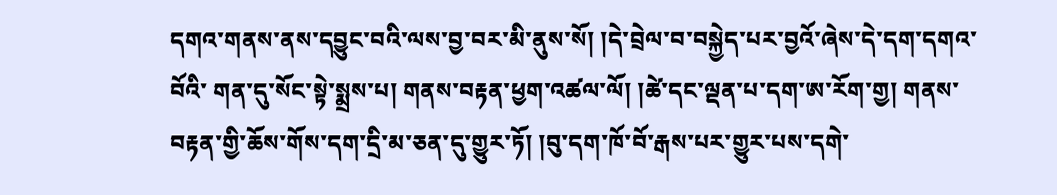དགའ་གནས་ནས་དབྱུང་བའི་ལས་བྱ་བར་མི་ནུས་སོ། །དེ་བྲེལ་བ་བསྐྱེད་པར་བྱའོ་ཞེས་དེ་དག་དགའ་བོའི་ གན་དུ་སོང་སྟེ་སྨྲས་པ། གནས་བརྟན་ཕྱག་འཚལ་ལོ། །ཚེ་དང་ལྡན་པ་དག་ཨ་རོག་གྱ། གནས་བརྟན་གྱི་ཆོས་གོས་དག་དྲི་མ་ཅན་དུ་གྱུར་ཏོ། །བུ་དག་ཁོ་བོ་རྒས་པར་གྱུར་པས་དགེ་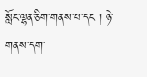སློང་ལྷན་ཅིག་གནས་པ་དང ། ཉེ་གནས་དག་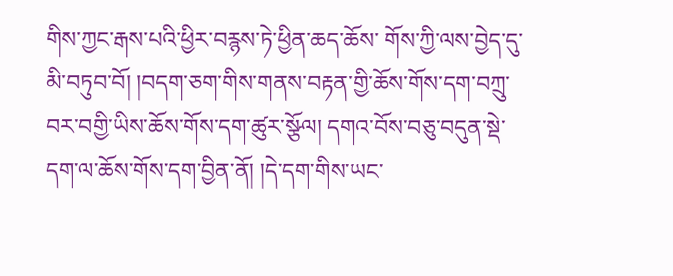གིས་ཀྱང་རྒས་པའི་ཕྱིར་བརྙས་ཏེ་ཕྱིན་ཆད་ཆོས་ གོས་ཀྱི་ལས་བྱེད་དུ་མི་བཏུབ་བོ། །བདག་ཅག་གིས་གནས་བརྟན་གྱི་ཆོས་གོས་དག་བཀྲུ་བར་བགྱི་ཡིས་ཆོས་གོས་དག་ཚུར་སྩོལ། དགའ་བོས་བཅུ་བདུན་སྡེ་དག་ལ་ཆོས་གོས་དག་བྱིན་ནོ། །དེ་དག་གིས་ཡང་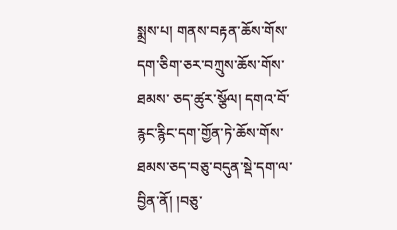སྨྲས་པ། གནས་བརྟན་ཆོས་གོས་དག་ཅིག་ཅར་བཀྲུས་ཆོས་གོས་ཐམས་ ཅད་ཚུར་སྩོལ། དགའ་བོ་རྙང་རྙིང་དག་གྱོན་ཏེ་ཆོས་གོས་ཐམས་ཅད་བཅུ་བདུན་སྡེ་དག་ལ་བྱིན་ནོ། །བཅུ་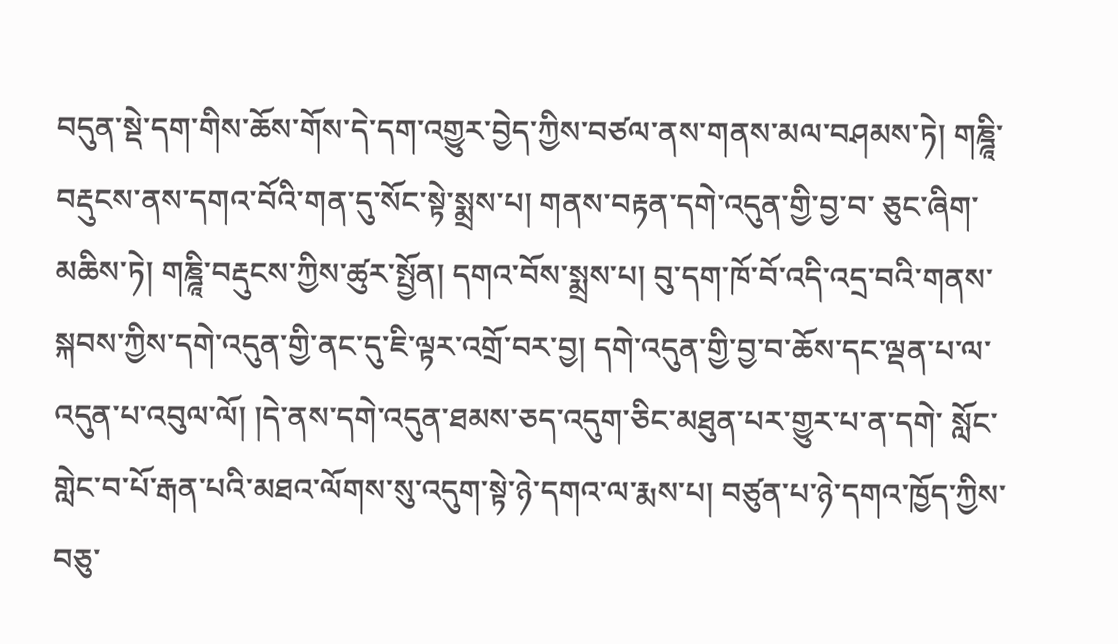བདུན་སྡེ་དག་གིས་ཆོས་གོས་དེ་དག་འགྱུར་བྱེད་ཀྱིས་བཙལ་ནས་གནས་མལ་བཤམས་ཏེ། གཎྜཱི་བརྡུངས་ནས་དགའ་བོའི་གན་དུ་སོང་སྟེ་སྨྲས་པ། གནས་བརྟན་དགེ་འདུན་གྱི་བྱ་བ་ ཅུང་ཞིག་མཆིས་ཏེ། གཎྜཱི་བརྡུངས་ཀྱིས་ཚུར་སྤྱོན། དགའ་བོས་སྨྲས་པ། བུ་དག་ཁོ་བོ་འདི་འདྲ་བའི་གནས་སྐབས་ཀྱིས་དགེ་འདུན་གྱི་ནང་དུ་ཇི་ལྟར་འགྲོ་བར་བྱ། དགེ་འདུན་གྱི་བྱ་བ་ཆོས་དང་ལྡན་པ་ལ་འདུན་པ་འབུལ་ལོ། །དེ་ནས་དགེ་འདུན་ཐམས་ཅད་འདུག་ཅིང་མཐུན་པར་གྱུར་པ་ན་དགེ་ སློང་གླེང་བ་པོ་རྒན་པའི་མཐའ་ལོགས་སུ་འདུག་སྟེ་ཉེ་དགའ་ལ་རྨས་པ། བཙུན་པ་ཉེ་དགའ་ཁྱོད་ཀྱིས་བཅུ་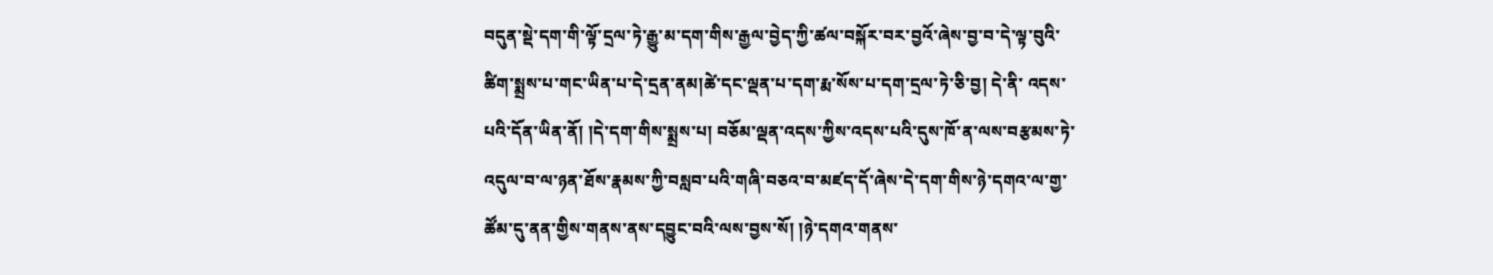བདུན་སྡེ་དག་གི་ལྟོ་དྲལ་ཏེ་རྒྱུ་མ་དག་གིས་རྒྱལ་བྱེད་ཀྱི་ཚལ་བསྐོར་བར་བྱའོ་ཞེས་བྱ་བ་དེ་ལྟ་བུའི་ཚིག་སྨྲས་པ་གང་ཡིན་པ་དེ་དྲན་ནམ།ཚེ་དང་ལྡན་པ་དག་རྨ་སོས་པ་དག་དྲལ་ཏེ་ཅི་བྱ། དེ་ནི་ འདས་པའི་དོན་ཡིན་ནོ། །དེ་དག་གིས་སྨྲས་པ། བཅོམ་ལྡན་འདས་ཀྱིས་འདས་པའི་དུས་ཁོ་ན་ལས་བརྩམས་ཏེ་འདུལ་བ་ལ་ཉན་ཐོས་རྣམས་ཀྱི་བསླབ་པའི་གཞི་བཅའ་བ་མཛད་དོ་ཞེས་དེ་དག་གིས་ཉེ་དགའ་ལ་གྱ་ཚོམ་དུ་ནན་གྱིས་གནས་ནས་དབྱུང་བའི་ལས་བྱས་སོ། །ཉེ་དགའ་གནས་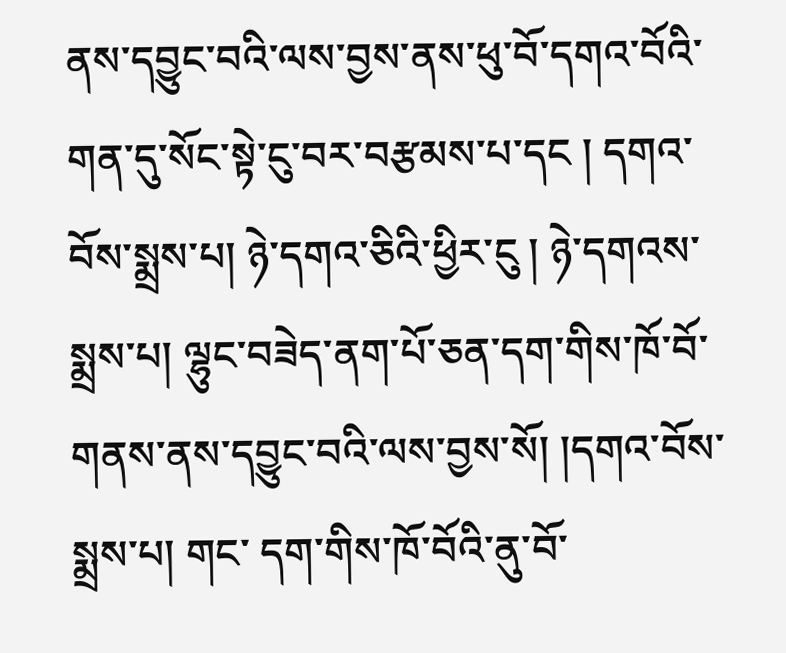ནས་དབྱུང་བའི་ལས་བྱས་ནས་ཕུ་བོ་དགའ་བོའི་གན་དུ་སོང་སྟེ་ངུ་བར་བརྩམས་པ་དང ། དགའ་བོས་སྨྲས་པ། ཉེ་དགའ་ཅིའི་ཕྱིར་ངུ ། ཉེ་དགའས་སྨྲས་པ། ལྷུང་བཟེད་ནག་པོ་ཅན་དག་གིས་ཁོ་བོ་གནས་ནས་དབྱུང་བའི་ལས་བྱས་སོ། །དགའ་བོས་སྨྲས་པ། གང་ དག་གིས་ཁོ་བོའི་ནུ་བོ་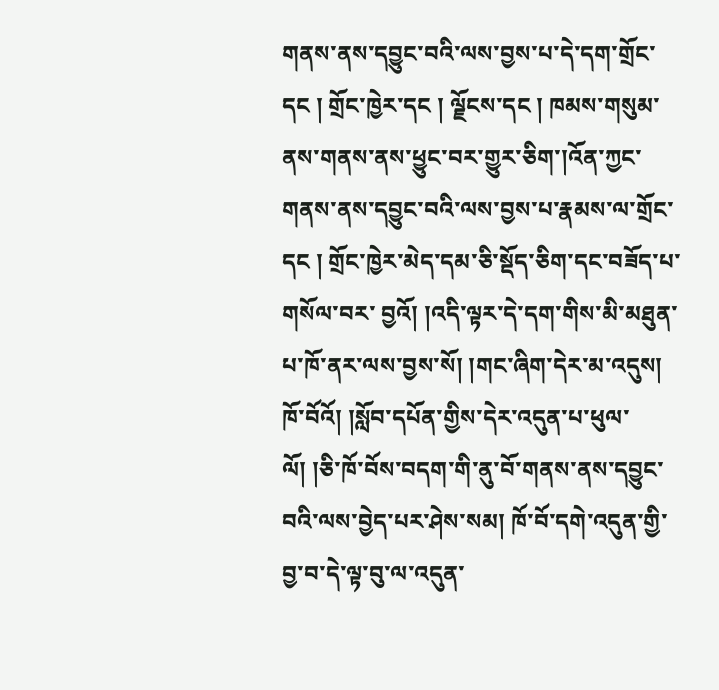གནས་ནས་དབྱུང་བའི་ལས་བྱས་པ་དེ་དག་གྲོང་དང ། གྲོང་ཁྱེར་དང ། ལྗོངས་དང ། ཁམས་གསུམ་ནས་གནས་ནས་ཕྱུང་བར་གྱུར་ཅིག་།འོན་ཀྱང་གནས་ནས་དབྱུང་བའི་ལས་བྱས་པ་རྣམས་ལ་གྲོང་དང ། གྲོང་ཁྱེར་མེད་དམ་ཅི་སྡོད་ཅིག་དང་བཟོད་པ་གསོལ་བར་ བྱའོ། །འདི་ལྟར་དེ་དག་གིས་མི་མཐུན་པ་ཁོ་ནར་ལས་བྱས་སོ། །གང་ཞིག་དེར་མ་འདུས། ཁོ་བོའོ། །སློབ་དཔོན་གྱིས་དེར་འདུན་པ་ཕུལ་ལོ། །ཅི་ཁོ་བོས་བདག་གི་ནུ་བོ་གནས་ནས་དབྱུང་བའི་ལས་བྱེད་པར་ཤེས་སམ། ཁོ་བོ་དགེ་འདུན་གྱི་བྱ་བ་དེ་ལྟ་བུ་ལ་འདུན་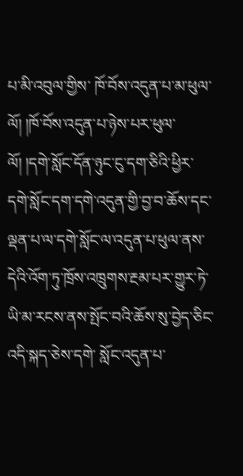པ་མི་འབུལ་གྱིས་ ཁོ་བོས་འདུན་པ་མ་ཕུལ་ལོ། །ཁོ་བོས་འདུན་པ་ཉེས་པར་ཕུལ་ལོ། །དགེ་སློང་དོན་ཉུང་ངུ་དག་ཅིའི་ཕྱིར་དགེ་སློང་དག་དགེ་འདུན་གྱི་བྱ་བ་ཆོས་དང་ལྡན་པ་ལ་དགེ་སློང་ལ་འདུན་པ་ཕུལ་ནས་དེའི་འོག་ཏུ་ཁྲོས་འཁྲུགས་རྔམ་པར་གྱུར་ཏེ་ཡི་མ་རངས་ནས་སྤོང་བའི་ཆོས་སུ་བྱེད་ཅིང་འདི་སྐད་ཅེས་དགེ་ སློང་འདུན་པ་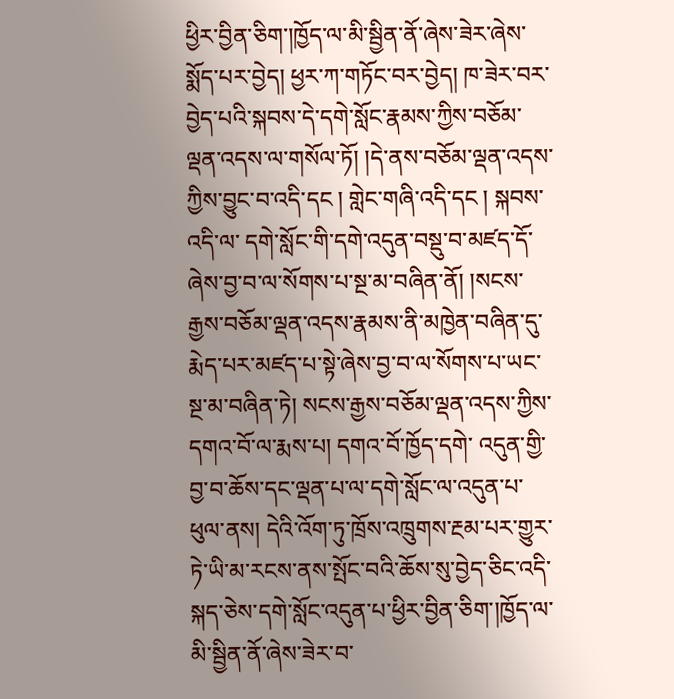ཕྱིར་བྱིན་ཅིག་།ཁྱོད་ལ་མི་སྦྱིན་ནོ་ཞེས་ཟེར་ཞེས་སྨོད་པར་བྱེད། ཕྱར་ཀ་གཏོང་བར་བྱེད། ཁ་ཟེར་བར་བྱེད་པའི་སྐབས་དེ་དགེ་སློང་རྣམས་ཀྱིས་བཅོམ་ལྡན་འདས་ལ་གསོལ་ཏོ། །དེ་ནས་བཅོམ་ལྡན་འདས་ཀྱིས་བྱུང་བ་འདི་དང ། གླེང་གཞི་འདི་དང ། སྐབས་འདི་ལ་ དགེ་སློང་གི་དགེ་འདུན་བསྡུ་བ་མཛད་དོ་ཞེས་བྱ་བ་ལ་སོགས་པ་སྔ་མ་བཞིན་ནོ། །སངས་རྒྱས་བཅོམ་ལྡན་འདས་རྣམས་ནི་མཁྱེན་བཞིན་དུ་རྨེད་པར་མཛད་པ་སྟེ་ཞེས་བྱ་བ་ལ་སོགས་པ་ཡང་སྔ་མ་བཞིན་ཏེ། སངས་རྒྱས་བཅོམ་ལྡན་འདས་ཀྱིས་དགའ་བོ་ལ་རྨས་པ། དགའ་བོ་ཁྱོད་དགེ་ འདུན་གྱི་བྱ་བ་ཆོས་དང་ལྡན་པ་ལ་དགེ་སློང་ལ་འདུན་པ་ཕུལ་ནས། དེའི་འོག་ཏུ་ཁྲོས་འཁྲུགས་རྔམ་པར་གྱུར་ཏེ་ཡི་མ་རངས་ནས་སྤོང་བའི་ཆོས་སུ་བྱེད་ཅིང་འདི་སྐད་ཅེས་དགེ་སློང་འདུན་པ་ཕྱིར་བྱིན་ཅིག་།ཁྱོད་ལ་མི་སྦྱིན་ནོ་ཞེས་ཟེར་བ་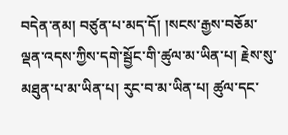བདེན་ནམ། བཙུན་པ་མད་དོ། །སངས་རྒྱས་བཅོམ་
ལྡན་འདས་ཀྱིས་དགེ་སྦྱོང་གི་ཚུལ་མ་ཡིན་པ། རྗེས་སུ་མཐུན་པ་མ་ཡིན་པ། རུང་བ་མ་ཡིན་པ། ཚུལ་དང་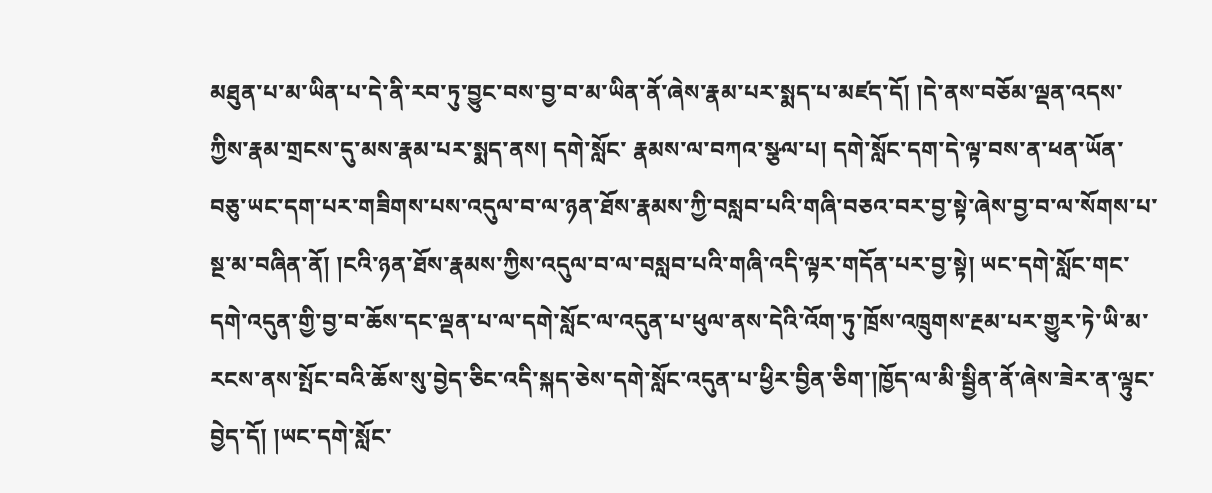མཐུན་པ་མ་ཡིན་པ་དེ་ནི་རབ་ཏུ་བྱུང་བས་བྱ་བ་མ་ཡིན་ནོ་ཞེས་རྣམ་པར་སྨད་པ་མཛད་དོ། །དེ་ནས་བཅོམ་ལྡན་འདས་ཀྱིས་རྣམ་གྲངས་དུ་མས་རྣམ་པར་སྨད་ནས། དགེ་སློང་ རྣམས་ལ་བཀའ་སྩལ་པ། དགེ་སློང་དག་དེ་ལྟ་བས་ན་ཕན་ཡོན་བཅུ་ཡང་དག་པར་གཟིགས་པས་འདུལ་བ་ལ་ཉན་ཐོས་རྣམས་ཀྱི་བསླབ་པའི་གཞི་བཅའ་བར་བྱ་སྟེ་ཞེས་བྱ་བ་ལ་སོགས་པ་སྔ་མ་བཞིན་ནོ། །ངའི་ཉན་ཐོས་རྣམས་ཀྱིས་འདུལ་བ་ལ་བསླབ་པའི་གཞི་འདི་ལྟར་གདོན་པར་བྱ་སྟེ། ཡང་དགེ་སློང་གང་དགེ་འདུན་གྱི་བྱ་བ་ཆོས་དང་ལྡན་པ་ལ་དགེ་སློང་ལ་འདུན་པ་ཕུལ་ནས་དེའི་འོག་ཏུ་ཁྲོས་འཁྲུགས་རྔམ་པར་གྱུར་ཏེ་ཡི་མ་རངས་ནས་སྤོང་བའི་ཆོས་སུ་བྱེད་ཅིང་འདི་སྐད་ཅེས་དགེ་སློང་འདུན་པ་ཕྱིར་བྱིན་ཅིག་།ཁྱོད་ལ་མི་སྦྱིན་ནོ་ཞེས་ཟེར་ན་ལྟུང་བྱེད་དོ། །ཡང་དགེ་སློང་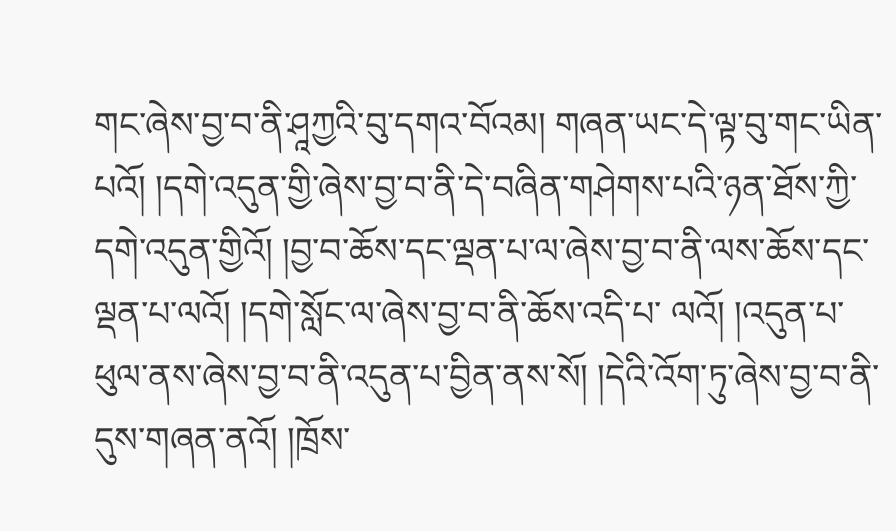གང་ཞེས་བྱ་བ་ནི་ཤཱཀྱའི་བུ་དགའ་བོའམ། གཞན་ཡང་དེ་ལྟ་བུ་གང་ཡིན་པའོ། །དགེ་འདུན་གྱི་ཞེས་བྱ་བ་ནི་དེ་བཞིན་གཤེགས་པའི་ཉན་ཐོས་ཀྱི་དགེ་འདུན་གྱིའོ། །བྱ་བ་ཆོས་དང་ལྡན་པ་ལ་ཞེས་བྱ་བ་ནི་ལས་ཆོས་དང་ལྡན་པ་ལའོ། །དགེ་སློང་ལ་ཞེས་བྱ་བ་ནི་ཆོས་འདི་པ་ ལའོ། །འདུན་པ་ཕུལ་ནས་ཞེས་བྱ་བ་ནི་འདུན་པ་བྱིན་ནས་སོ། །དེའི་འོག་ཏུ་ཞེས་བྱ་བ་ནི་དུས་གཞན་ནའོ། །ཁྲོས་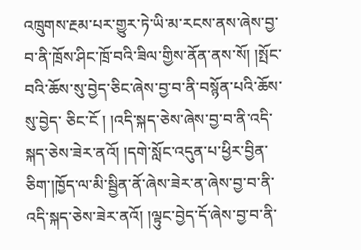འཁྲུགས་རྔམ་པར་གྱུར་ཏེ་ཡི་མ་རངས་ནས་ཞེས་བྱ་བ་ནི་ཁྲོས་ཤིང་ཁྲོ་བའི་ཟིལ་གྱིས་ནོན་ནས་སོ། །སྤོང་བའི་ཆོས་སུ་བྱེད་ཅིང་ཞེས་བྱ་བ་ནི་བསྙོན་པའི་ཆོས་སུ་བྱེད་ ཅིང་ངོ ། །འདི་སྐད་ཅེས་ཞེས་བྱ་བ་ནི་འདི་སྐད་ཅེས་ཟེར་ནའོ། །དགེ་སློང་འདུན་པ་ཕྱིར་བྱིན་ཅིག་།ཁྱོད་ལ་མི་སྦྱིན་ནོ་ཞེས་ཟེར་ན་ཞེས་བྱ་བ་ནི་འདི་སྐད་ཅེས་ཟེར་ནའོ། །ལྟུང་བྱེད་དོ་ཞེས་བྱ་བ་ནི་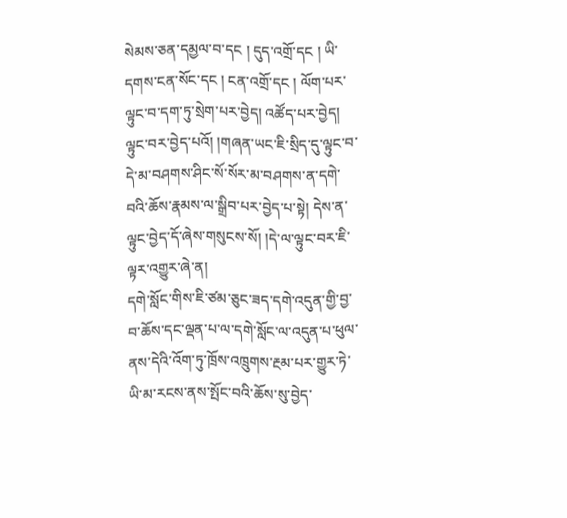སེམས་ཅན་དམྱལ་བ་དང ། དུད་འགྲོ་དང ། ཡི་དགས་ངན་སོང་དང ། ངན་འགྲོ་དང ། ལོག་པར་ལྟུང་བ་དག་ཏུ་སྲེག་པར་བྱེད། འཚོད་པར་བྱེད། ལྟུང་བར་བྱེད་པའོ། །གཞན་ཡང་ཇི་སྲིད་དུ་ལྟུང་བ་དེ་མ་བཤགས་ཤིང་སོ་སོར་མ་བཤགས་ན་དགེ་བའི་ཆོས་རྣམས་ལ་སྒྲིབ་པར་བྱེད་པ་སྟེ། དེས་ན་ལྟུང་བྱེད་དོ་ཞེས་གསུངས་སོ། །དེ་ལ་ལྟུང་བར་ཇི་ལྟར་འགྱུར་ཞེ་ན།
དགེ་སློང་གིས་ཇི་ཙམ་ཅུང་ཟད་དགེ་འདུན་གྱི་བྱ་བ་ཆོས་དང་ལྡན་པ་ལ་དགེ་སློང་ལ་འདུན་པ་ཕུལ་ནས་དེའི་འོག་ཏུ་ཁྲོས་འཁྲུགས་རྔམ་པར་གྱུར་ཏེ་ཡི་མ་རངས་ནས་སྤོང་བའི་ཆོས་སུ་བྱེད་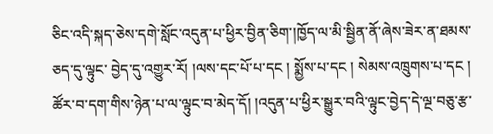ཅིང་འདི་སྐད་ཅེས་དགེ་སློང་འདུན་པ་ཕྱིར་བྱིན་ཅིག་།ཁྱོད་ལ་མི་སྦྱིན་ནོ་ཞེས་ཟེར་ན་ཐམས་ཅད་དུ་ལྟུང་ བྱེད་དུ་འགྱུར་རོ། །ལས་དང་པོ་པ་དང ། སྨྱོས་པ་དང ། སེམས་འཁྲུགས་པ་དང ། ཚོར་བ་དག་གིས་ཉེན་པ་ལ་ལྟུང་བ་མེད་དོ། །འདུན་པ་ཕྱིར་སྒྱུར་བའི་ལྟུང་བྱེད་དེ་ལྔ་བཅུ་རྩ་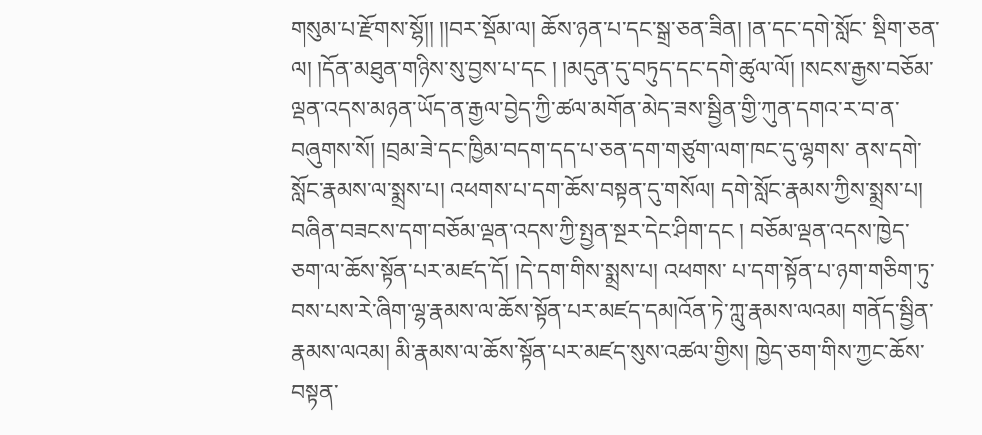གསུམ་པ་རྫོགས་སྷོ།། །།བར་སྡོམ་ལ། ཆོས་ཉན་པ་དང་སྒྲ་ཅན་ཟིན། །ན་དང་དགེ་སློང་ སྡིག་ཅན་ལ། །དོན་མཐུན་གཉིས་སུ་བྱས་པ་དང ། །མདུན་དུ་བཏུད་དང་དགེ་ཚུལ་ལོ། །སངས་རྒྱས་བཅོམ་ལྡན་འདས་མཉན་ཡོད་ན་རྒྱལ་བྱེད་ཀྱི་ཚལ་མགོན་མེད་ཟས་སྦྱིན་གྱི་ཀུན་དགའ་ར་བ་ན་བཞུགས་སོ། །བྲམ་ཟེ་དང་ཁྱིམ་བདག་དད་པ་ཅན་དག་གཙུག་ལག་ཁང་དུ་ལྷགས་ ནས་དགེ་སློང་རྣམས་ལ་སྨྲས་པ། འཕགས་པ་དག་ཆོས་བསྟན་དུ་གསོལ། དགེ་སློང་རྣམས་ཀྱིས་སྨྲས་པ། བཞིན་བཟངས་དག་བཅོམ་ལྡན་འདས་ཀྱི་སྤྱན་སྔར་དེང་ཤིག་དང ། བཅོམ་ལྡན་འདས་ཁྱེད་ཅག་ལ་ཆོས་སྟོན་པར་མཛད་དོ། །དེ་དག་གིས་སྨྲས་པ། འཕགས་ པ་དག་སྟོན་པ་ཉག་གཅིག་ཏུ་བས་པས་རེ་ཞིག་ལྷ་རྣམས་ལ་ཆོས་སྟོན་པར་མཛད་དམ།འོན་ཏེ་ཀླུ་རྣམས་ལའམ། གནོད་སྦྱིན་རྣམས་ལའམ། མི་རྣམས་ལ་ཆོས་སྟོན་པར་མཛད་སུས་འཚལ་གྱིས། ཁྱེད་ཅག་གིས་ཀྱང་ཆོས་བསྟན་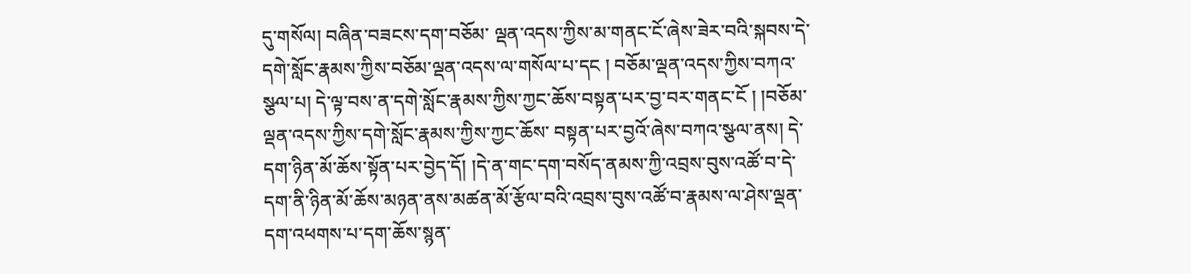དུ་གསོལ། བཞིན་བཟངས་དག་བཅོམ་ ལྡན་འདས་ཀྱིས་མ་གནང་ངོ་ཞེས་ཟེར་བའི་སྐབས་དེ་དགེ་སློང་རྣམས་ཀྱིས་བཅོམ་ལྡན་འདས་ལ་གསོལ་པ་དང ། བཅོམ་ལྡན་འདས་ཀྱིས་བཀའ་སྩལ་པ། དེ་ལྟ་བས་ན་དགེ་སློང་རྣམས་ཀྱིས་ཀྱང་ཆོས་བསྟན་པར་བྱ་བར་གནང་ངོ ། །བཅོམ་ལྡན་འདས་ཀྱིས་དགེ་སློང་རྣམས་ཀྱིས་ཀྱང་ཆོས་ བསྟན་པར་བྱའོ་ཞེས་བཀའ་སྩལ་ནས། དེ་དག་ཉིན་མོ་ཆོས་སྟོན་པར་བྱེད་དོ། །དེ་ན་གང་དག་བསོད་ནམས་ཀྱི་འབྲས་བུས་འཚོ་བ་དེ་དག་ནི་ཉིན་མོ་ཆོས་མཉན་ནས་མཚན་མོ་རྩོལ་བའི་འབྲས་བུས་འཚོ་བ་རྣམས་ལ་ཤེས་ལྡན་དག་འཕགས་པ་དག་ཆོས་སྙན་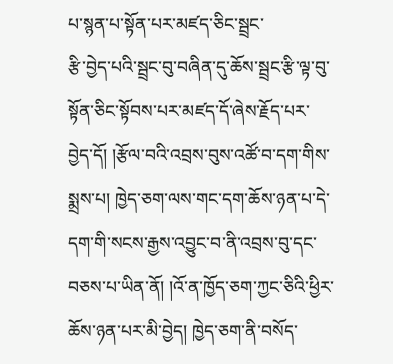པ་སྙན་པ་སྟོན་པར་མཛད་ཅིང་སྦྲང་
རྩི་བྱེད་པའི་སྦྲང་བུ་བཞིན་དུ་ཆོས་སྦྲང་རྩི་ལྟ་བུ་སྟོན་ཅིང་སྟོབས་པར་མཛད་དོ་ཞེས་རྗོད་པར་བྱེད་དོ། །རྩོལ་བའི་འབྲས་བུས་འཚོ་བ་དག་གིས་སྨྲས་པ། ཁྱེད་ཅག་ལས་གང་དག་ཆོས་ཉན་པ་དེ་དག་གི་སངས་རྒྱས་འབྱུང་བ་ནི་འབྲས་བུ་དང་བཅས་པ་ཡིན་ནོ། །འོ་ན་ཁྱོད་ཅག་ཀྱང་ཅིའི་ཕྱིར་ ཆོས་ཉན་པར་མི་བྱེད། ཁྱེད་ཅག་ནི་བསོད་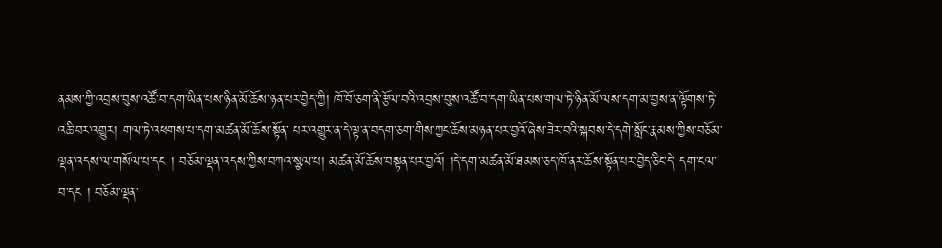ནམས་ཀྱི་འབྲས་བུས་འཚོ་བ་དག་ཡིན་པས་ཉིན་མོ་ཆོས་ཉན་པར་བྱེད་ཀྱི། ཁོ་བོ་ཅག་ནི་རྩོལ་བའི་འབྲས་བུས་འཚོ་བ་དག་ཡིན་པས་གལ་ཏེ་ཉིན་མོ་ལས་དག་མ་བྱས་ན་ལྟོགས་ཏེ་འཆི་བར་འགྱུར། གལ་ཏེ་འཕགས་པ་དག་མཚན་མོ་ཆོས་སྟོན་ པར་འགྱུར་ན་དེ་ལྟ་ན་བདག་ཅག་གིས་ཀྱང་ཆོས་མཉན་པར་བྱའོ་ཞེས་ཟེར་བའི་སྐབས་དེ་དགེ་སློང་རྣམས་ཀྱིས་བཅོམ་ལྡན་འདས་ལ་གསོལ་པ་དང ། བཅོམ་ལྡན་འདས་ཀྱིས་བཀའ་སྩལ་པ། མཚན་མོ་ཆོས་བསྟན་པར་བྱའོ། །དེ་དག་མཚན་མོ་ཐམས་ཅད་ཁོ་ནར་ཆོས་སྟོན་པར་བྱེད་ཅིང་དེ་ དག་ངལ་བ་དང ། བཅོམ་ལྡན་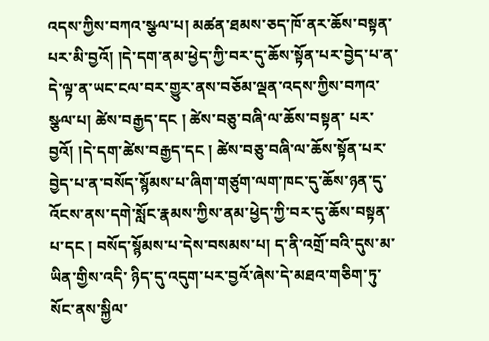འདས་ཀྱིས་བཀའ་སྩལ་པ། མཚན་ཐམས་ཅད་ཁོ་ནར་ཆོས་བསྟན་པར་མི་བྱའོ། །དེ་དག་ནམ་ཕྱེད་ཀྱི་བར་དུ་ཆོས་སྟོན་པར་བྱེད་པ་ན་དེ་ལྟ་ན་ཡང་ངལ་བར་གྱུར་ནས་བཅོམ་ལྡན་འདས་ཀྱིས་བཀའ་སྩལ་པ། ཚེས་བརྒྱད་དང ། ཚེས་བཅུ་བཞི་ལ་ཆོས་བསྟན་ པར་བྱའོ། །དེ་དག་ཚེས་བརྒྱད་དང ། ཚེས་བཅུ་བཞི་ལ་ཆོས་སྟོན་པར་བྱེད་པ་ན་བསོད་སྙོམས་པ་ཞིག་གཙུག་ལག་ཁང་དུ་ཆོས་ཉན་དུ་འོངས་ནས་དགེ་སློང་རྣམས་ཀྱིས་ནམ་ཕྱེད་ཀྱི་བར་དུ་ཆོས་བསྟན་པ་དང ། བསོད་སྙོམས་པ་དེས་བསམས་པ། ད་ནི་འགྲོ་བའི་དུས་མ་ཡིན་གྱིས་འདི་ ཉིད་དུ་འདུག་པར་བྱའོ་ཞེས་དེ་མཐའ་གཅིག་ཏུ་སོང་ནས་སྐྱིལ་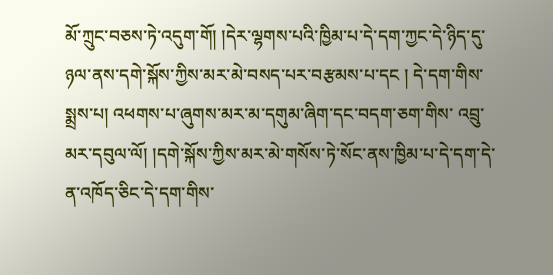མོ་ཀྲུང་བཅས་ཏེ་འདུག་གོ། །དེར་ལྷགས་པའི་ཁྱིམ་པ་དེ་དག་ཀྱང་དེ་ཉིད་དུ་ཉལ་ནས་དགེ་སྐོས་ཀྱིས་མར་མེ་བསད་པར་བརྩམས་པ་དང ། དེ་དག་གིས་སྨྲས་པ། འཕགས་པ་ཞུགས་མར་མ་དགུམ་ཞིག་དང་བདག་ཅག་གིས་ འབྲུ་མར་དབུལ་ལོ། །དགེ་སྐོས་ཀྱིས་མར་མེ་གསོས་ཏེ་སོང་ནས་ཁྱིམ་པ་དེ་དག་དེ་ན་འཁོད་ཅིང་དེ་དག་གིས་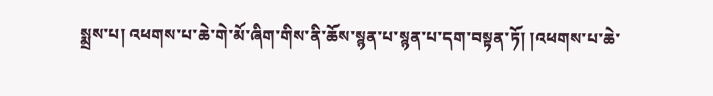སྨྲས་པ། འཕགས་པ་ཆེ་གེ་མོ་ཞིག་གིས་ནི་ཆོས་སྙན་པ་སྙན་པ་དག་བསྟན་ཏོ། །འཕགས་པ་ཆེ་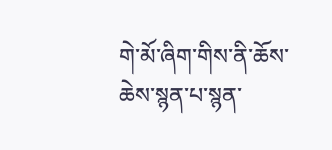གེ་མོ་ཞིག་གིས་ནི་ཆོས་ཆེས་སྙན་པ་སྙན་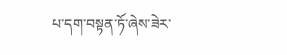པ་དག་བསྟན་ཏོ་ཞེས་ཟེར་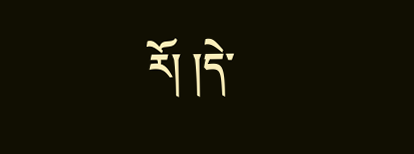རོ། །དེ་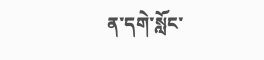ན་དགེ་སློང་